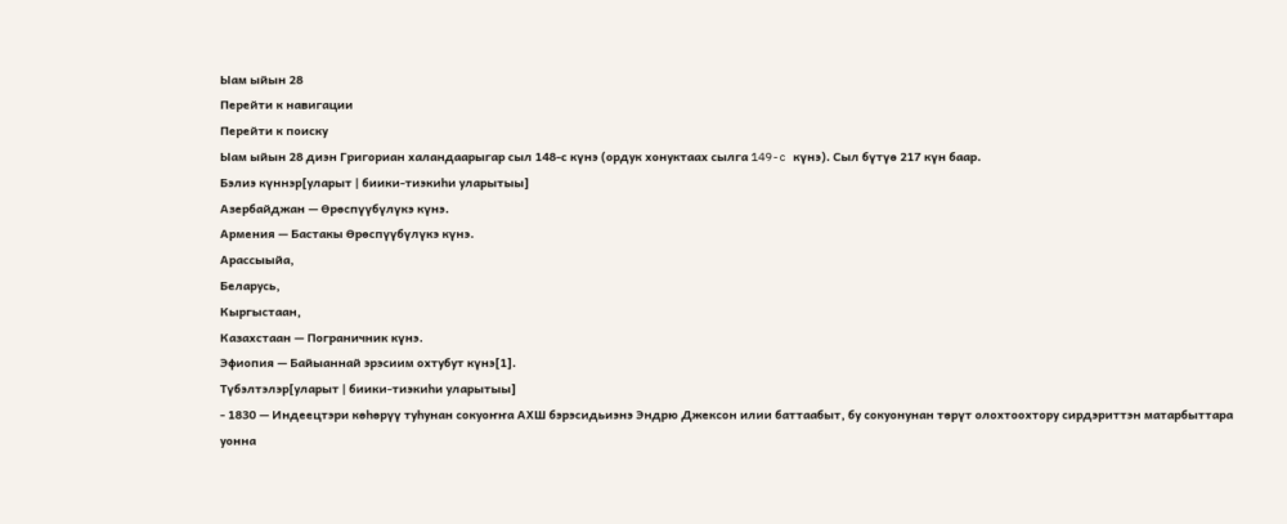Ыам ыйын 28
Перейти к навигации
Перейти к поиску
Ыам ыйын 28 диэн Григориан халандаарыгар сыл 148-с күнэ (ордук хонуктаах сылга 149-c күнэ). Сыл бүтүө 217 күн баар.
Бэлиэ күннэр[уларыт | биики-тиэкиһи уларытыы]
Азербайджан — Өрөспүүбүлүкэ күнэ.
Армения — Бастакы Өрөспүүбүлүкэ күнэ.
Арассыыйа,
Беларусь,
Кыргыстаан,
Казахстаан — Пограничник күнэ.
Эфиопия — Байыаннай эрэсиим охтубут күнэ[1].
Түбэлтэлэр[уларыт | биики-тиэкиһи уларытыы]
- 1830 — Индеецтэри көһөрүү туһунан сокуоҥҥа АХШ бэрэсидьиэнэ Эндрю Джексон илии баттаабыт, бу сокуонунан төрүт олохтоохтору сирдэриттэн матарбыттара уонна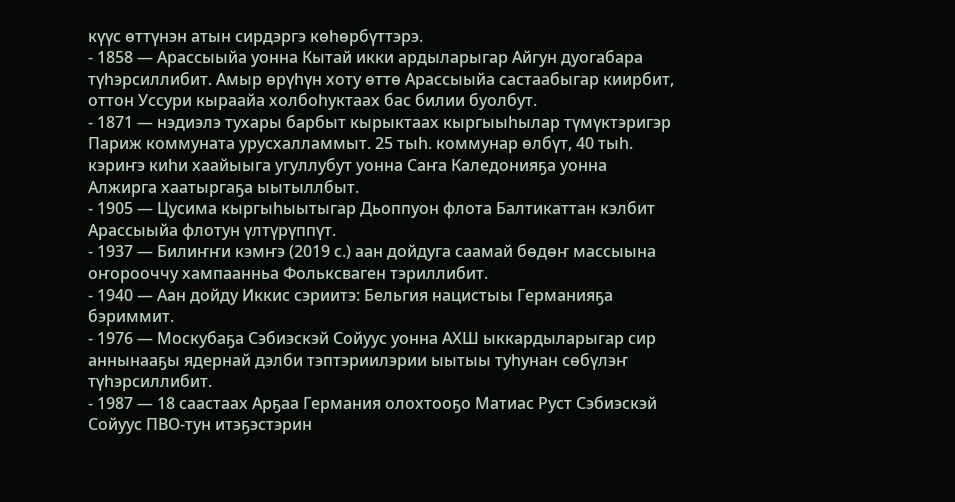күүс өттүнэн атын сирдэргэ көһөрбүттэрэ.
- 1858 — Арассыыйа уонна Кытай икки ардыларыгар Айгун дуогабара түһэрсиллибит. Амыр өрүһүн хоту өттө Арассыыйа састаабыгар киирбит, оттон Уссури кыраайа холбоһуктаах бас билии буолбут.
- 1871 — нэдиэлэ тухары барбыт кырыктаах кыргыыһылар түмүктэригэр Париж коммуната урусхалламмыт. 25 тыһ. коммунар өлбүт, 40 тыһ. кэриҥэ киһи хаайыыга угуллубут уонна Саҥа Каледонияҕа уонна Алжирга хаатыргаҕа ыытыллбыт.
- 1905 — Цусима кыргыһыытыгар Дьоппуон флота Балтикаттан кэлбит Арассыыйа флотун үлтүрүппүт.
- 1937 — Билиҥҥи кэмҥэ (2019 с.) аан дойдуга саамай бөдөҥ массыына оҥорооччу хампаанньа Фольксваген тэриллибит.
- 1940 — Аан дойду Иккис сэриитэ: Бельгия нацистыы Германияҕа бэриммит.
- 1976 — Москубаҕа Сэбиэскэй Сойуус уонна АХШ ыккардыларыгар сир аннынааҕы ядернай дэлби тэптэриилэрии ыытыы туһунан сөбүлэҥ түһэрсиллибит.
- 1987 — 18 саастаах Арҕаа Германия олохтооҕо Матиас Руст Сэбиэскэй Сойуус ПВО-тун итэҕэстэрин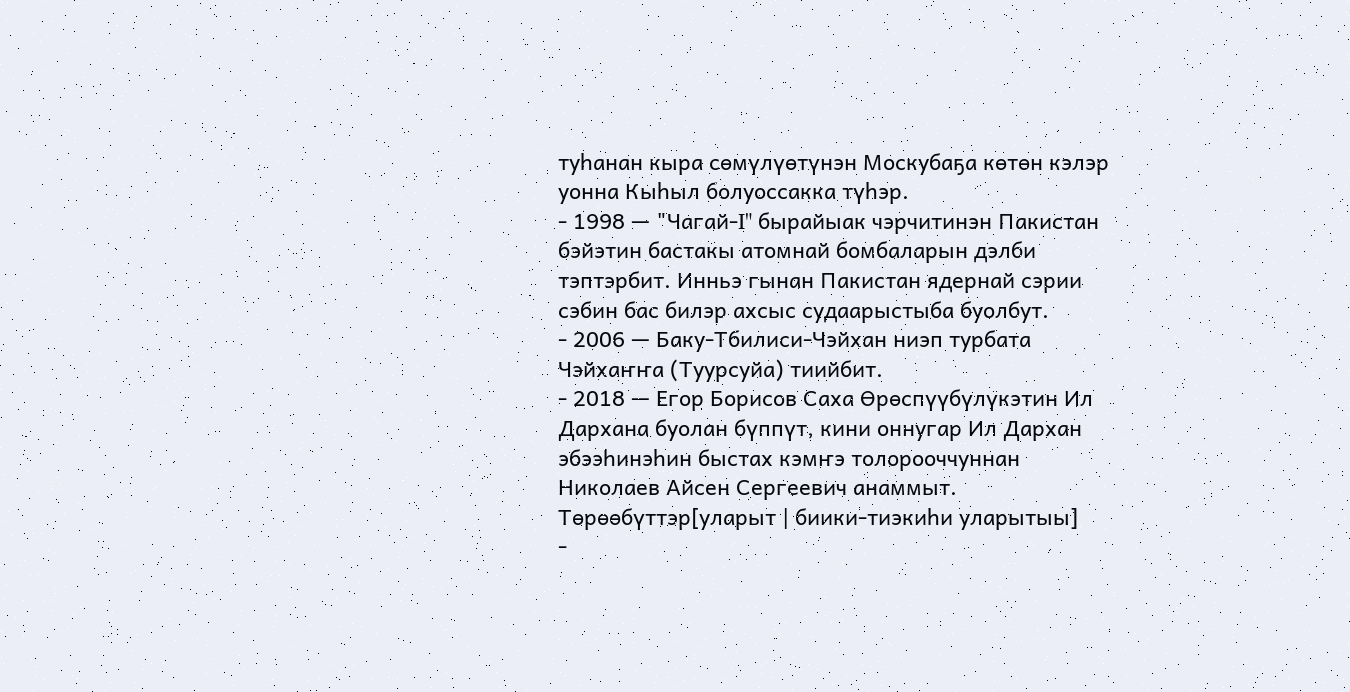туһанан кыра сөмүлүөтүнэн Москубаҕа көтөн кэлэр уонна Кыһыл болуоссакка түһэр.
- 1998 — "Чагай-I" бырайыак чэрчитинэн Пакистан бэйэтин бастакы атомнай бомбаларын дэлби тэптэрбит. Инньэ гынан Пакистан ядернай сэрии сэбин бас билэр ахсыс судаарыстыба буолбут.
- 2006 — Баку-Тбилиси-Чэйхан ниэп турбата Чэйхаҥҥа (Туурсуйа) тиийбит.
- 2018 — Егор Борисов Саха Өрөспүүбүлүкэтин Ил Дархана буолан бүппүт, кини оннугар Ил Дархан эбээһинэһин быстах кэмҥэ толорооччуннан Николаев Айсен Сергеевич анаммыт.
Төрөөбүттэр[уларыт | биики-тиэкиһи уларытыы]
-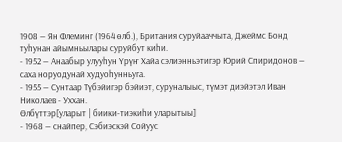1908 — Ян Флеминг (1964 өлб.), Британия суруйааччыта, Джеймс Бонд туһунан айымньылары суруйбут киһи.
- 1952 — Анаабыр улууһун Үрүҥ Хайа сэлиэнньэтигэр Юрий Спиридонов — саха норуодунай худуоһунньуга.
- 1955 — Сунтаар Түбэйигэр бэйиэт, суруналыыс, түмэт диэйэтэл Иван Николаев - Уххан.
Өлбүттэр[уларыт | биики-тиэкиһи уларытыы]
- 1968 — снайпер, Сэбиэскэй Сойуус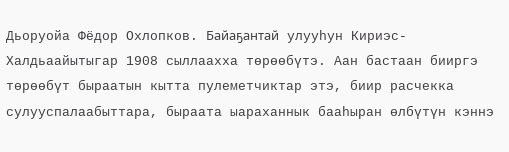Дьоруойа Фёдор Охлопков. Байаҕантай улууһун Кириэс-Халдьаайытыгар 1908 сыллаахха төрөөбүтэ. Аан бастаан бииргэ төрөөбүт быраатын кытта пулеметчиктар этэ, биир расчекка сулууспалаабыттара, быраата ыараханнык бааһыран өлбүтүн кэннэ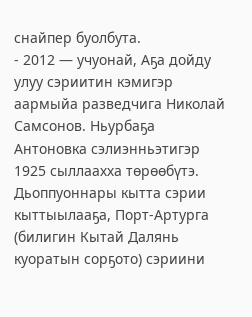снайпер буолбута.
- 2012 — учуонай, Аҕа дойду улуу сэриитин кэмигэр аармыйа разведчига Николай Самсонов. Ньурбаҕа Антоновка сэлиэнньэтигэр 1925 сыллаахха төрөөбүтэ. Дьоппуоннары кытта сэрии кыттыылааҕа, Порт-Артурга (билигин Кытай Далянь куоратын сорҕото) сэриини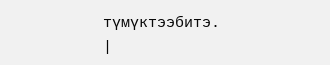түмүктээбитэ.
|